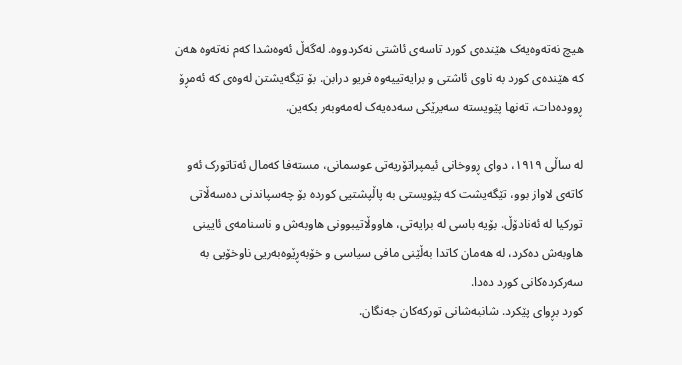هیچ نەتەوەیەک هێندەی کورد تاسەی ئاشتی نەکردووە. لەگەڵ ئەوەشدا کەم نەتەوە هەن کە هێندەی کورد بە ناوی ئاشتی و برایەتییەوە فریو درابن. بۆ تێگەیشتن لەوەی کە ئەمڕۆ ڕوودەدات، تەنها پێویستە سەیرێکی سەدەیەک لەمەوبەر بکەین.

لە ساڵی ١٩١٩، دوای ڕووخانی ئیمپراتۆریەتی عوسمانی، مستەفا کەمال ئەتاتورک ئەو کاتەی لاواز بوو، تێگەیشت کە پێویستی بە پاڵپشتیی کوردە بۆ چەسپاندنی دەسەڵاتی تورکیا لە ئەنادۆڵ. بۆیە باسی لە برایەتی، هاووڵاتیبوونی هاوبەش و ناسنامەی ئایینی هاوبەش دەکرد، لە هەمان کاتدا بەڵێنی مافی سیاسی و خۆبەڕێوەبەریی ناوخۆیی بە سەرکردەکانی کورد دەدا.
کورد بڕوای پێکرد. شانبەشانی تورکەکان جەنگان.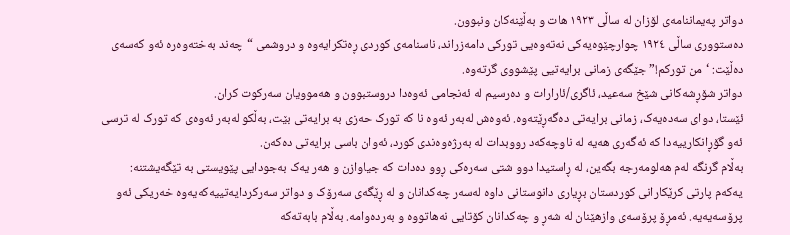دواتر پەیماننامەی لۆزان لە ساڵی ١٩٢٣ هات و بەڵێنەکان ونبوون.
دەستووری ساڵی ١٩٢٤ چوارچێوەیەکی نەتەوەیی تورکی دامەزراند، ناسنامەی کوردی ڕەتکرایەوە و دروشمی “چەند بەختەوەرە ئەو کەسەی دەڵێت: ‘من تورکم!” جێگەی زمانی برایەتیی پێشووی گرتەوە.
دواتر شۆڕشەکانی شێخ سەعید، ئاگری/ئارارات و دەرسیم لە ئەنجامی ئەوەدا دروستبوون و هەموویان سەرکوت کران.
ئێستا، دوای سەدەیەک، زمانی برایەتی دەگەڕێتەوە. ئەوەش لەبەر ئەوە نا کە تورک حەزی بە برایەتی بێت، بەڵکو لەبەر ئەوەی کە تورک لە ترسی ئەو گۆڕانکارییەدا کە ئەگەری هەیە لە ناوچەکەد رووبدات لە بەرژەوەندی کورد، ئەوان باسی برایەتی دەکەن.
بەڵام گرنگە لەم هەلومەرجە بگەین، لە ڕاستیدا دوو شتی سەرەکی ڕوو دەدات کە جیاوازن و هەر یەک بەجودایی پێویستی بە تێگەیشتنە:
یەکەم پارتی کرێکارانی کوردستان بڕیاری دانوستانی داوە لەسەر چەکدانان و لە ڕێگەی سەرۆک و دواتر سەرکردایەتییەکەیەوە خەریکی ئەو پرۆسەیەیە. ئەمڕۆ پرۆسەی وازهێنان لە شەڕ و چەکدانان کۆتایی نەهاتووە و بەردەوامە. بەڵام بابەتەکە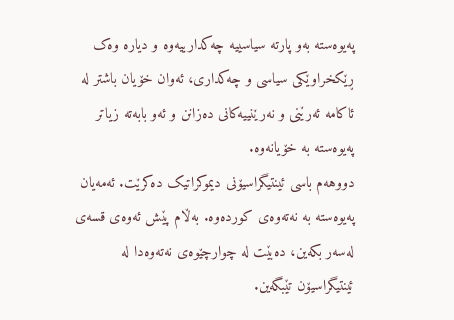پەیوەستە بەو پارتە سیاسییە چەکدارییەوە و دیارە وەک ڕێکخراوێکی سیاسی و چەکداری، ئەوان خۆیان باشتر لە ئاکامە ئەرێنی و نەرێنییەکانی دەزانن و ئەو بابەتە زیاتر پەیوەستە بە خۆیانەوە.
دووهەم باسی ئینتیگراسیۆنی دیموکراتیک دەکرێت. ئەمەیان پەیوەستە بە نەتەوەی کوردەوە. بەڵام پێش ئەوەی قسەی لەسەر بکەین، دەبێت لە چوارچێوەی نەتەوەدا لە ئینتیگراسیۆن تێبگەین.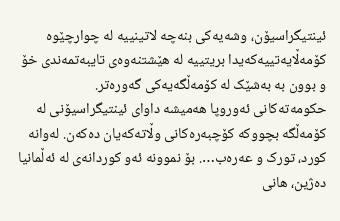ئینتیگراسیۆن، وشەیەکی بنەچە لاتینییە لە چوارچێوە کۆمەڵایەتییەکەیدا بریتییە لە هێشتنەوەی تایبەتمەندی خۆ و بوون بە بەشێک لە کۆمەڵگەیەکی گەورەتر.
حکومەتەکانی ئەوروپا هەمیشە داوای ئینتیگراسیۆنی لە کۆمەڵگە بچووکە کۆچبەرەکانی وڵاتەکەیان دەکەن. لەوانە کورد، تورک و عەرەب…. بۆ نموونە ئەو کوردانەی لە ئەڵمانیا دەژین، هانی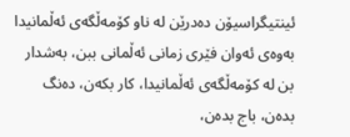ئینتیگراسیۆن دەدرێن لە ناو کۆمەڵگەی ئەڵمانیدا بەوەی ئەوان فێری زمانی ئەڵمانی ببن، بەشدار بن لە کۆمەڵگەی ئەڵمانیدا، کار بکەن، دەنگ بدەن، باج بدەن،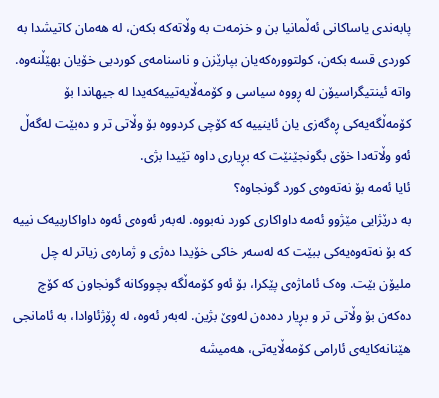پابەندی یاساکانی ئەڵمانیا بن و خزمەت بە وڵاتەکە بکەن، لە هەمان کاتیشدا بە کوردی قسە بکەن، کولتوورەکەیان بپارێزن و ناسنامەی کوردیی خۆیان بهێڵنەوە. واتە ئینتیگراسیۆن لە ڕووە سیاسی و کۆمەڵایەتییەکەیدا لە جیهاندا بۆ کۆمەڵگەیەکی ڕەگەزی یان ئاینییە کە کۆچی کردووە بۆ وڵاتی تر و دەبێت لەگەڵ ئەو وڵاتەدا خۆی بگونجێنێت کە بڕیاری داوە تێیدا بژی.
ئایا ئەمە بۆ نەتەوەی کورد گونجاوە؟
بە درێژایی مێژوو ئەمە داواکاری کورد نەبووە. لەبەر ئەوەی ئەوە داواکارییەک نییە کە بۆ نەتەوەیەکی ببێت کە لەسەر خاکی خۆیدا دەژی و ژمارەی زیاتر لە چل ملیۆن بێت. وەک ئاماژەی پێکرا، بۆ ئەو کۆمەڵگە بچووکانە گونجاون کە کۆچ دەکەن بۆ وڵاتی تر و بڕیار دەدەن لەوێ بژین. لەبەر ئەوە، لە ڕۆژئاوادا، بە ئامانجی هێنانەکایەی ئارامی کۆمەڵایەتی، هەمیشە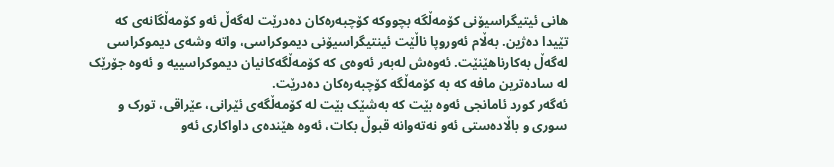هانی ئیتیگراسیۆنی کۆمەڵگە بچووکە کۆچبەرەکان دەدرێت لەگەڵ ئەو کۆمەڵگانەی کە تێیدا دەژین. بەڵام ئەوروپا ناڵێت ئینتیگراسیۆنی دیموکراسی، واتە وشەی دیموکراسی لەگەڵ بەکارناهێنێت. ئەوەش لەبەر ئەوەی کە کۆمەڵگەکانیان دیموکراسییە و ئەوە جۆرێک لە سادەترین مافە کە بە کۆمەڵگە کۆچبەرەکان دەدرێت.
ئەگەر کورد ئامانجی ئەوە بێت کە بەشێک بێت لە کۆمەڵگەی ئێرانی، عێراقی، تورک و سوری و باڵادەستی ئەو نەتەوانە قبوڵ بکات، ئەوە هێندەی داواکاری ئەو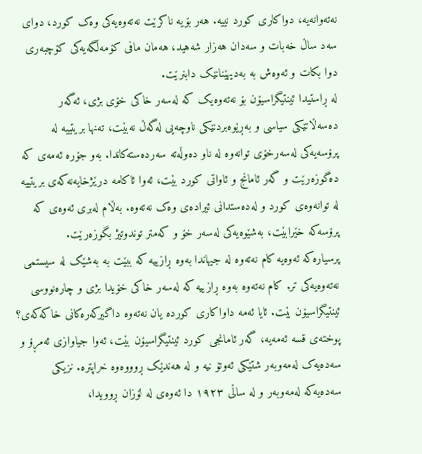نەتەوانەیە، دواکاری کورد نییە. هەر بۆیە ناکرێت نەتەوەیەکی وەک کورد، دوای سەد ساڵ خەبات و سەدان هەزار شەهید، هەمان مافی کۆمەڵگەیەکی کۆچبەری دوا بکات و ئەوەش بە بەدیهێنانێک دابنرێت.
لە ڕاستیدا ئینتیگراسیۆن بۆ نەتەوەیک کە لەسەر خاکی خۆی بژی، ئەگەر دەسەڵاتێکی سیاسی و بەڕێوەبردنێکی ناوچەیی لەگەڵ نەبێت، تەنها بریتییە لە پرۆسەیەکی لەسەرخۆی توانەوە لە ناو دەوڵەتە سەردەستەکاندا. بەو جۆرە ئەمەی کە دەگوزەرێت و گەر ئامانج و ئاواتی کورد بێت، ئەوا ئاکامە درێژخایەنەکەی بریتییە لە توانەوەی کورد و لەدەستدانی ئیرادەی وەک نەتەوە. بەڵام لەبری ئەوەی کە پرۆسەکە خێرابێت، بەشێوەیەکی لەسەر خۆ و کەمتر توندوتیژ بگوزەرێت.
پرسیارەکە ئەوەیە کام نەتەوە لە جیهاندا بەوە ڕازییە کە ببێت بە بەشێک لە سیستمی نەتەوەیەکی تر. کام نەتەوە بەوە ڕازییە کە لەسەر خاکی خۆیدا بژی و چارەنووسی ئینتیگراسیۆن بێت. ئایا ئەمە داواکاری کوردە یان نەتەوە داگیرکەرەکانی خاکەکەی؟
پوختەی قسە ئەمەیە، گەر ئامانجی کورد ئینتیگراسیۆن بێت، ئەوا جیاوازی ئەمڕۆ و سەدەیەک لەمەوبەر شتێکی ئەوتۆ نیە و لە هەندێک ڕوووەوە خراپترە. نزیکی سەدەیەکە لەمەوبەر و لە ساڵی ١٩٢٣ دا ئەوەی لە لۆزان ڕوویدا،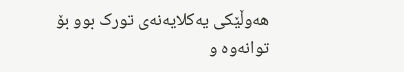هەوڵێکی یەکلایەنەی تورک بوو بۆ توانەوە و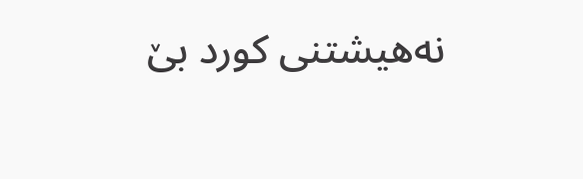نەهیشتنی کورد بێ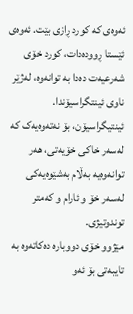ئەوەی کە کورد ڕازی بێت. ئەوەی ئێستا ڕوودەدات، کورد خۆی شەرعیەت دەدا بە توانەوە، لەژێر ناوی ئینتگراسیۆندا. ئینتیگراسیۆن، بۆ نەتەوەیەک کە لەسەر خاکی خۆیەتی، هەر توانەوەیە بەڵام بەشێوەیەکی لەسەر خۆ و ئارام و کەمتر توندوتیژی.
مێژوو خۆی دووبارە دەکاتەوە بە تایبەتی بۆ ئەو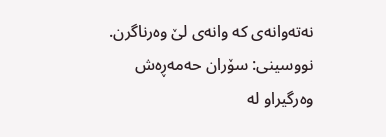نەتەوانەی کە وانەی لێ وەرناگرن.
نووسینی: سۆران حەمەڕەش
وەرگیراو لە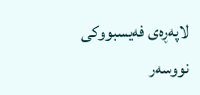لاپەڕەی فەیسبووکی نووسەر